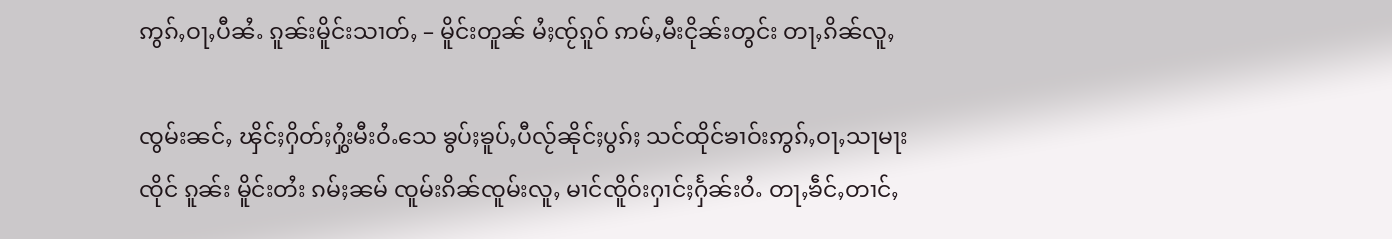ဢွၵ်ႇဝႃႇပီၼႆႉ ၵူၼ်းမိူင်းသၢတ်ႇ – မိူင်းတူၼ် မႆႈၸႂ်ၵူဝ် ဢမ်ႇမီးငိုၼ်းတွင်း တႃႇၵိၼ်လူႇ

ၸွမ်းၼင်ႇ ၾိင်ႈႁိတ်ႈႁွႆးမီးဝႆႉသေ ၶွပ်ႈၶူပ်ႇပီလႂ်ၼိုင်ႈပွၵ်ႈ သင်ထိုင်ၶၢဝ်းဢွၵ်ႇဝႃႇသႃမႃးၸိုင် ၵူၼ်း မိူင်းတႆး ၵမ်ႈၼမ် ၸူမ်းၵိၼ်ၸူမ်းလူႇ မၢင်ၸိူဝ်းႁၢင်ႈႁႅၼ်းဝႆႉ တႃႇၶဵင်ႇတၢင်ႇ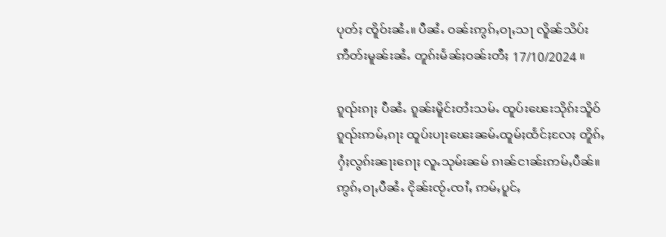ပုတ်ႈ ၸိူဝ်းၼႆႉ။ ပီၼႆႉ ဝၼ်းဢွၵ်ႇဝႃႇသႃ လိူၼ်သိပ်းဢဵတ်းမူၼ်းၼႆႉ တူၵ်းမႅၼ်ႈဝၼ်းတီႈ 17/10/2024 ။

ၵူၺ်းၵႃႈ ပီၼႆႉ ၵူၼ်းမိူင်းတႆးသမ်ႉ ထူပ်းၽေးသိုၵ်းသိူဝ် ၵူၺ်းဢမ်ႇၵႃး ထူပ်းပႃးၽေးၼမ်ႉထူမ်ႈထႅင်ႈလႄႈ တိူၵ်ႇႁႆႈလွၵ်းၼႃးၵေႃႈ လူႉသုမ်းၼမ် ၵၢၼ်ငၢၼ်းဢမ်ႇပဵၼ်။ ဢွၵ်ႇဝႃႇပီၼႆႉ ငိုၼ်းၸႂ်ႉၸၢႆႇ ဢမ်ႇပူင်ႇ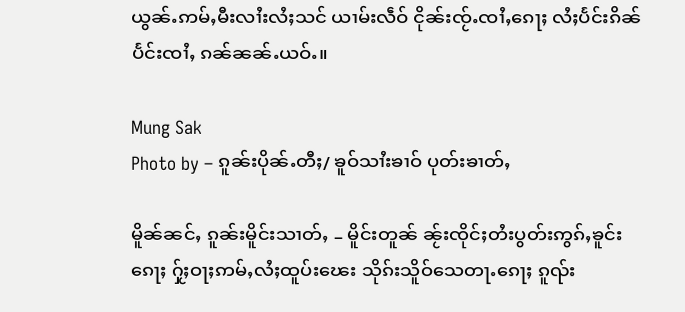ယွၼ်ႉဢမ်ႇမီးလၢႆးလႆႈသင် ယၢမ်းလဵဝ် ငိုၼ်းၸႂ်ႉၸၢႆႇၵေႃႈ လႆႈပႅင်းၵိၼ်ပႅင်းၸၢႆႇ ၵၼ်ၼၼ်ႉယဝ်ႉ။

Mung Sak
Photo by – ၵူၼ်းပိုၼ်ႉတီႈ/ ၶူဝ်သၢႆးၶၢဝ် ပုတ်းၶၢတ်ႇ

မိူၼ်ၼင်ႇ ၵူၼ်းမိူင်းသၢတ်ႇ – မိူင်းတူၼ် ၼႂ်းၸိုင်ႈတႆးပွတ်းဢွၵ်ႇၶူင်းၵေႃႈ ႁႂ်ႈဝႃႈဢမ်ႇလႆႈထူပ်းၽေး သိုၵ်းသိူဝ်သေတႃႉၵေႃႈ ၵူၺ်း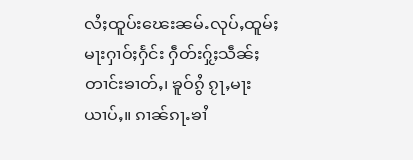လႆႈထူပ်းၽေးၼမ်ႉလုပ်ႇထူမ်ႈ မႃးႁၢဝ်ႈႁႅင်း ႁဵတ်းႁႂ်ႈသဵၼ်ႈတၢင်းၶၢတ်ႇ၊ ၶူဝ်ၵွႆ ၵႂႃႇမႃးယၢပ်ႇ။ ၵၢၼ်ၵႃႉၶၢႆ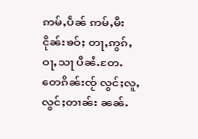ဢမ်ႇပဵၼ် ဢမ်ႇမီးငိုၼ်းၶဝ်ႈ တႃႇဢွၵ်ႇဝႃႇသႃ ပီၼႆႉတႄႉ တေၵိၼ်းၸႂ် လွင်ႈလူႇလွင်ႈတၢၼ်း ၼၼ်ႉ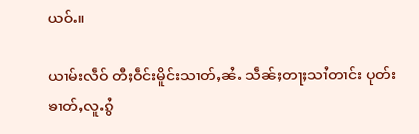ယဝ်ႉ။

ယၢမ်းလဵဝ် တီႈဝဵင်းမိူင်းသၢတ်ႇၼႆႉ သဵၼ်ႈတႃႈသၢႆတၢင်း ပုတ်းၶၢတ်ႇလူႉၵွႆ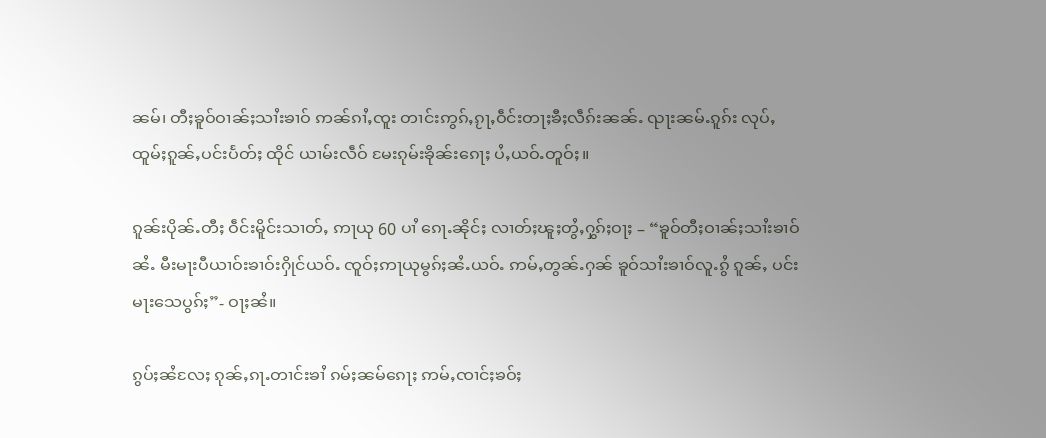ၼမ်၊ တီႈၶူဝ်ဝၢၼ်ႈသၢႆးၶၢဝ် ဢၼ်ၵၢႆႇၸူး တၢင်းဢွၵ်ႇၵႂႃႇဝဵင်းတႃႈၶီႈလဵၵ်းၼၼ်ႉ ၺႃးၼမ်ႉၵူၵ်း လုပ်ႇထူမ်ႈၵူၼ်ႇပင်းပႅတ်ႈ ထိုင် ယၢမ်းလဵဝ် မႄးၵုမ်းၶိုၼ်းၵေႃႈ ပႆႇယဝ်ႉတူဝ်ႈ။

ၵူၼ်းပိုၼ်ႉတီႈ ဝဵင်းမိူင်းသၢတ်ႇ ဢႃယု 60 ပၢႆ ၵေႃႉၼိုင်ႈ လၢတ်ႈၽူႈတွႆႇႁွၵ်ႈဝႃႈ – “ၶူဝ်တီႈဝၢၼ်ႈသၢႆးၶၢဝ်ၼႆႉ မီးမႃးပီယၢဝ်းၶၢဝ်းႁိုင်ယဝ်ႉ ၸူဝ်ႈဢႃယုမွၵ်ႈၼႆႉယဝ်ႉ ဢမ်ႇတွၼ်ႉႁၼ် ၶူဝ်သၢႆးၶၢဝ်လူႉၵွႆ ၵူၼ်ႇ ပင်းမႃးသေပွၵ်ႈ”- ဝႃႈၼႆ။

ၵွပ်ႈၼႆလႄႈ ၵုၼ်ႇၵႃႉတၢင်းၶၢႆ ၵမ်ႈၼမ်ၵေႃႈ ဢမ်ႇၸၢင်ႈၶဝ်ႈ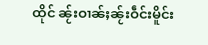ထိုင် ၼႂ်းဝၢၼ်ႈၼႂ်းဝဵင်းမိူင်း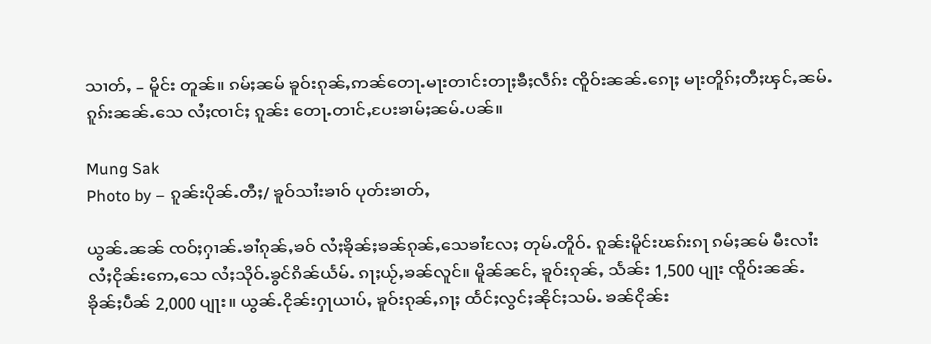သၢတ်ႇ – မိူင်း တူၼ်။ ၵမ်ႈၼမ် ၶူဝ်းၵုၼ်ႇဢၼ်တေႃႉမႃးတၢင်းတႃႈၶီႈလဵၵ်း ၸိူဝ်းၼၼ်ႉၵေႃႈ မႃးတိူၵ်ႈတီႈၾင်ႇၼမ်ႉ ၵူၵ်းၼၼ်ႉသေ လႆႈၸၢင်ႈ ၵူၼ်း တေႃႉတၢင်ႇပႄးၶၢမ်ႈၼမ်ႉပၼ်။

Mung Sak
Photo by – ၵူၼ်းပိုၼ်ႉတီႈ/ ၶူဝ်သၢႆးၶၢဝ် ပုတ်းၶၢတ်ႇ

ယွၼ်ႉၼၼ် ၸဝ်ႈႁၢၼ်ႉၶၢႆၵုၼ်ႇၶဝ် လႆႈၶိုၼ်ႈၶၼ်ၵုၼ်ႇသေၶၢႆလႄႈ တုမ်ႉတိူဝ်ႉ ၵူၼ်းမိူင်းၽၵ်းၵႃ ၵမ်ႈၼမ် မီးလၢႆးလႆႈငိုၼ်းဢေႇသေ လႆႈသိုဝ်ႉၶွင်ၵိၼ်ယႅမ်ႉ ၵႃႈယႂ်ႇၶၼ်လူင်။ မိူၼ်ၼင်ႇ ၶူဝ်းၵုၼ်ႇ သႅၼ်း 1,500 ပျႃး ၸိူဝ်းၼၼ်ႉ ၶိုၼ်ႈပဵၼ် 2,000 ပျႃး။ ယွၼ်ႉငိုၼ်းႁႃယၢပ်ႇ ၶူဝ်းၵုၼ်ႇၵႃႈ ထႅင်ႈလွင်ႈၼိုင်ႈသမ်ႉ ၶၼ်ငိုၼ်း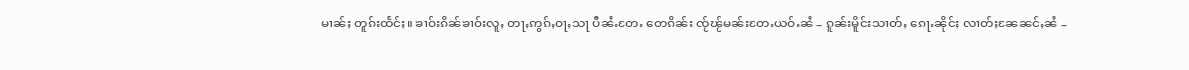မၢၼ်ႈ တူၵ်းထႅင်ႈ။ ၶၢဝ်းၵိၼ်ၶၢဝ်းလူႇ တႃႇဢွၵ်ႇဝႃႇသႃ ပီၼႆႉတႄႉ တေၵိၼ်း ၸႂ်ၽႂ်မၼ်းတႄႉယဝ်ႉၼႆ – ၵူၼ်းမိူင်းသၢတ်ႇ ၵေႃႉၼိုင်ႈ လၢတ်ႈၼႄၼင်ႇၼႆ –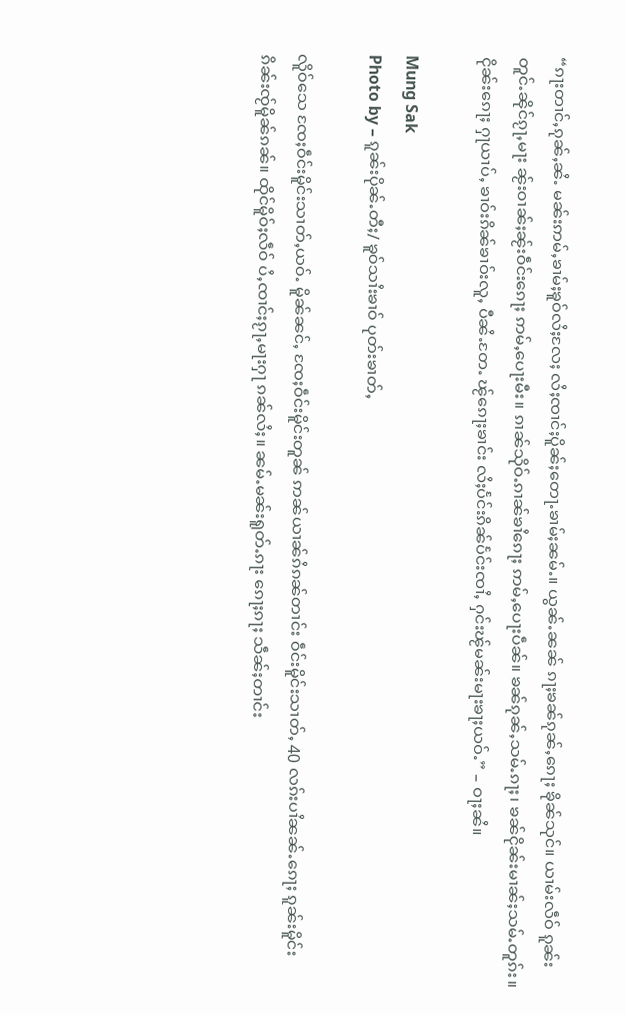“ၵႃးတၢင်ႇၵုၼ်ႇၼႆႉ မၼ်းဢမ်ႇၶၢမ်ႈၶူဝ်လႆႈလႄႈ လႆႈၸၢင်ႈပိူၼ်ႈတေႃႉၶၢမ်ႈၼမ်ႉ။ ယွၼ်ႉၼၼ် ၵႃႈၶၼ်ၵုၼ်ႇၵေႃႈ ၶိုၼ်သုင်။ ယၢမ်းလဵဝ် ၵူၼ်းတူင်ႉၼိုင်ၵႂႃႇမႃး ၼႂ်းဝၢၼ်ႈၼႂ်းဝဵင်းၵေႃႈ ဢမ်ႇပေႃးမီး။ ၵၢၼ်သိုဝ်ႉၵၢၼ်ၶၢႆၵေႃႈ ဢမ်ႇပေႃးပဵၼ်။ ၶၼ်ၵုၼ်ႇသမ်ႉၵႃႈ၊ ၶၼ်ငိုၼ်းမၢၼ်ႈသမ်ႉတူၵ်း။ ငိုၼ်းၵေႃႈ ႁႃယၢပ်ႇ ၶၢဝ်းၵိၼ်ၶၢဝ်းလူႇ ပီၼႆႉတႄႉ ၽႂ်ၵေႃႈၶၢင်း လႆႈပႅင်းၵိၼ်ပႅင်းၸၢႆႇ ႁင်းၽႂ်မၼ်းမႃးၶႃႈယဝ်ႉ” – ဝႃႈၼႆ။

Mung Sak
Photo by – ၵူၼ်းပိုၼ်ႉတီႈ/ ၶူဝ်သၢႆးၶၢဝ် ပုတ်းၶၢတ်ႇ

လိူဝ်သေ ၸႄႈဝဵင်းမိူင်းသၢတ်ႇယဝ်ႉ မိူၼ်ၼင်ႇ ၸႄႈဝဵင်းမိူင်းတူၼ် ဢၼ်ယၢၼ်ၵႆၵၼ်တၢင်း ဝဵင်းမိူင်းသၢတ်ႇ 40 လၵ်းပၢႆၼၼ်ႉၵေႃႈ ၵူၼ်းမိူင်းၵိၼ်းၸႂ်မိူၼ်ၵၼ်။ ထိုင်မိူဝ်ႈလဵဝ် ပႆႇၸၢင်ႈၵႂႃႇမႃးႁႃ ၵၼ်လႆႈ။ ၼမ်ႉမၼ်းရူတ်ႉၵႃး ၵေႃႈၵႃႈ သဵၼ်ႈတၢင်း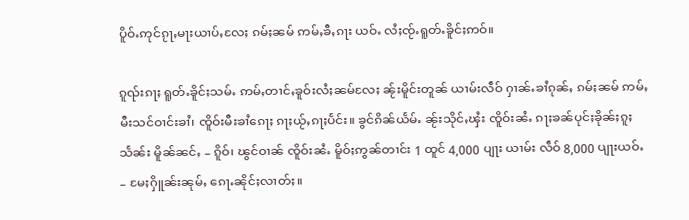ပိူဝ်ႉဢုင်ၵႂႃႇမႃးယၢပ်ႇလႄႈ ၵမ်ႈၼမ် ဢမ်ႇၶီႇၵႃး ယဝ်ႉ လႆႈၸႂ်ႉရူတ်ႉၶိူင်ႈဢဝ်။

ၵူၺ်းၵႃႈ ရူတ်ႉၶိူင်ႈသမ်ႉ ဢမ်ႇတၢင်ႇၶူဝ်းလႆႈၼမ်လႄႈ ၼႂ်းမိူင်းတူၼ် ယၢမ်းလဵဝ် ႁၢၼ်ႉၶၢႆၵုၼ်ႇ ၵမ်ႈၼမ် ဢမ်ႇမီးသင်ဝၢင်းၶၢႆ၊ ၸိူဝ်းမီးၶၢႆၵေႃႈ ၵႃႈယႂ်ႇၵႃႈပႅင်း။ ၶွင်ၵိၼ်ယႅမ်ႉ ၼႂ်းသိုင်ႇၾႆး ၸိူဝ်းၼႆႉ ၵႃႈၶၼ်ပုင်ႈၶိုၼ်ႈၵူႈသႅၼ်း မိူၼ်ၼင်ႇ – ၵိူဝ်၊ ၽွင်ဝၢၼ် ၸိူဝ်းၼႆႉ မိူဝ်ႈဢွၼ်တၢင်း 1 ထူင် 4,000 ပျႃး ယၢမ်း လဵဝ် 8,000 ပျႃးယဝ်ႉ – မႄႈႁိူၼ်းၼုမ်ႇ ၵေႃႉၼိုင်ႈလၢတ်ႈ။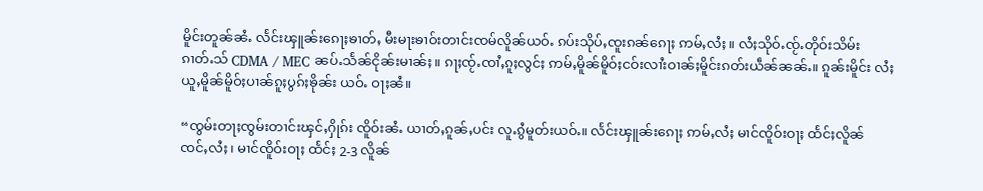မိူင်းတူၼ်ၼႆႉ လႅင်းၾူၼ်းၵေႃႈၶၢတ်ႇ မီးမႃးၶၢဝ်းတၢင်းၸမ်လိူၼ်ယဝ်ႉ ၵပ်းသိုပ်ႇၸူးၵၼ်ၵေႃႈ ဢမ်ႇလႆႈ။ လႆႈသိုဝ်ႉၸႂ်ႉတိုဝ်းသိမ်းၵၢတ်ႉသ် CDMA / MEC ၼပ်ႉသႅၼ်ငိုၼ်းမၢၼ်ႈ။ ၵႃႈၸႂ်ႉၸၢႆႇၵူႈလွင်ႈ ဢမ်ႇမိူၼ်မိူဝ်ႈငဝ်းလၢႆးဝၢၼ်ႈမိူင်းၵတ်းယဵၼ်ၼၼ်ႉ။ ၵူၼ်းမိူင်း လႆႈယူႇမိူၼ်မိူဝ်ႈပၢၼ်ၵူႈပွၵ်ႈၶိုၼ်း ယဝ်ႉ ဝႃႈၼႆ။

“ၸွမ်းတႃႈၸွမ်းတၢင်းၾင်ႇႁိုၵ်း ၸိူဝ်းၼႆႉ ယၢတ်ႇၵူၼ်ႇပင်း လူႉၵွႆမူတ်းယဝ်ႉ။ လႅင်းၾူၼ်းၵေႃႈ ဢမ်ႇလႆႈ မၢင်ၸိူဝ်းဝႃႈ ထႅင်ႈလိူၼ် ၸင်ႇလႆႈ၊ မၢင်ၸိူဝ်းဝႃႈ ထႅင်ႈ 2-3 လိူၼ်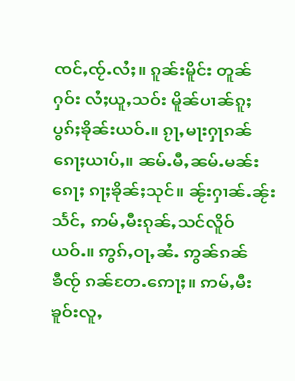ၸင်ႇၸႂ်ႉလႆႈ။ ၵူၼ်းမိူင်း တူၼ်ႁဝ်း လႆႈယူႇသဝ်း မိူၼ်ပၢၼ်ၵူႈပွၵ်ႈၶိုၼ်းယဝ်ႉ။ ၵႂႃႇမႃးႁႃၵၼ်ၵေႃႈယၢပ်ႇ။ ၼမ်ႉမီႇၼမ်ႉမၼ်း ၵေႃႈ ၵႃႈၶိုၼ်ႈသုင်။ ၼႂ်းႁၢၼ်ႉၼႂ်းသႅင်ႇ ဢမ်ႇမီးၵုၼ်ႇသင်လိူဝ်ယဝ်ႉ။ ဢွၵ်ႇဝႃႇၼႆႉ ဢွၼ်ၵၼ်ၶီၸႂ် ၵၼ်တႄႉဢေႃႈ။ ဢမ်ႇမီးၶူဝ်းလူႇ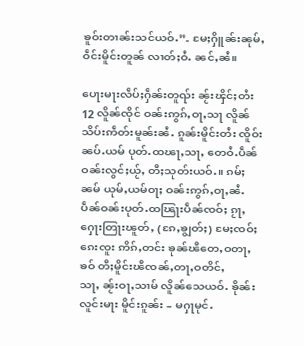ၶူဝ်းတၢၼ်းသင်ယဝ်ႉ”- မႄႈႁိူၼ်းၼုမ်ႇ ဝဵင်းမိူင်းတူၼ် လၢတ်ႈဝႆႉ ၼင်ႇၼႆ။

ပေႃးမႃးလဵပ်ႈႁဵၼ်းတူၺ်း ၼႂ်းၾိင်ႈတႆး 12 လိူၼ်ၸိုင် ဝၼ်းဢွၵ်ႇဝႃႇသႃ လိူၼ်သိပ်းဢဵတ်းမူၼ်းၼႆႉ ၵူၼ်းမိူင်းတႆး ၸိူဝ်းၼပ်ႉယမ် ပုတ်ႉထၽႃႇသႃႇ တေဝႆႉပဵၼ်ဝၼ်းလွင်ႈယႂ်ႇ တီႈသုတ်းယဝ်ႉ။ ၵမ်ႈၼမ် ယုမ်ႇယမ်ဝႃႈ ဝၼ်းဢွၵ်ႇဝႃႇၼႆႉ ပဵၼ်ဝၼ်းပုတ်ႉထၽြႃးပဵၼ်ၸဝ်ႈ ၵႂႃႇႁေႃးတြႃးၽူတ်ႇ (ၵႄႇၶျွတ်ႈ) မႄႈၸဝ်ႈၵေးၸူး ဢိၵ်ႇတင်း ၶုၼ်ၽီတေႇဝတႃႇၶဝ် တီႈမိူင်းၽီၸၼ်ႇတႃႇဝတိင်ႇသႃႇ ၼႂ်းဝႃႇသၢမ် လိူၼ်သေယဝ်ႉ ၶိုၼ်းလူင်းမႃး မိူင်းၵူၼ်း – မႁႃမုင်ႉ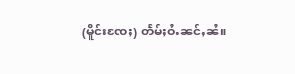(မိူင်းၸႄႈ) တႅမ်ႈဝႆႉၼင်ႇၼႆ။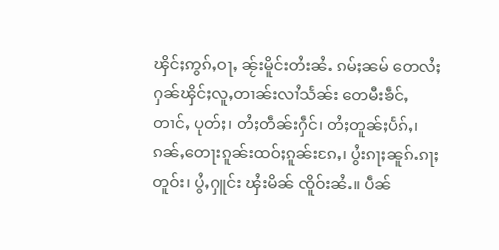ၾိင်ႈဢွၵ်ႇဝႃႇ ၼႂ်းမိူင်းတႆးၼႆႉ ၵမ်ႈၼမ် တေလႆႈႁၼ်ၾိင်ႈလူႇတၢၼ်းလၢႆသႅၼ်း တေမီးၶဵင်ႇတၢင်ႇ ပုတ်ႈ၊ တႆႈတဵၼ်းႁဵင်၊ တႆႈတူၼ်ႈပႅၵ်ႇ၊ ၵၼ်ႇတေႃးၵူၼ်းထဝ်ႈၵူၼ်းၵႄႇ၊ ပွႆးၵႃႈၼူၵ်ႉၵႃႈတူဝ်း၊ ပွႆႇႁူင်း ၾႆးမိၼ် ၸိူဝ်းၼႆႉ။ ပဵၼ်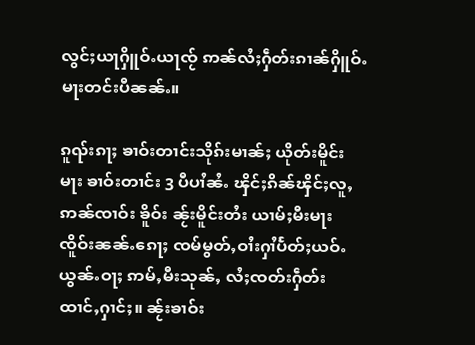လွင်ႈယႃႁိူဝ်ႉယႃၸႂ် ဢၼ်လႆႈႁဵတ်းၵၢၼ်ႁိူဝ်ႉမႃးတင်းပီၼၼ်ႉ။

ၵူၺ်းၵႃႈ ၶၢဝ်းတၢင်းသိုၵ်းမၢၼ်ႈ ယိုတ်းမိူင်းမႃး ၶၢဝ်းတၢင်း 3 ပီပၢႆၼႆႉ ၾိင်ႈၵိၼ်ၾိင်ႈလူႇ ဢၼ်ၸၢဝ်း ၶိူဝ်း ၼႂ်းမိူင်းတႆး ယၢမ်ႈမီးမႃး ၸိူဝ်းၼၼ်ႉၵေႃႈ ၸမ်မွတ်ႇဝၢႆးႁၢႆပႅတ်ႈယဝ်ႉ ယွၼ်ႉဝႃႈ ဢမ်ႇမီးသုၼ်ႇ လႆႈၸတ်းႁဵတ်းထၢင်ႇႁၢင်ႈ။ ၼႂ်းၶၢဝ်း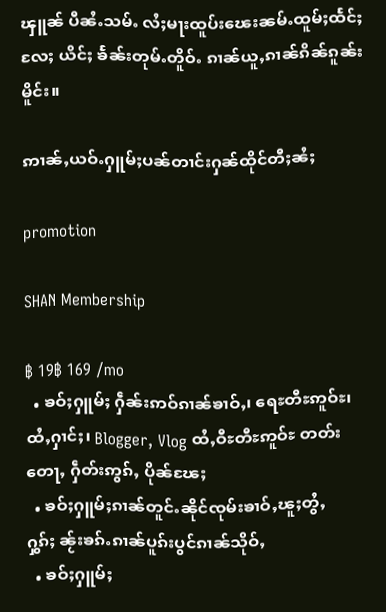ၾူၼ် ပီၼႆႉသမ်ႉ လႆႈမႃးထူပ်းၽေးၼမ်ႉထူမ်ႈထႅင်ႈလႄႈ ယိင်ႈ ၶႅၼ်းတုမ်ႉတိူဝ်ႉ ၵၢၼ်ယူႇၵၢၼ်ၵိၼ်ၵူၼ်းမိူင်း။

ဢၢၼ်ႇယဝ်ႉႁူမ်ႈပၼ်တၢင်းႁၼ်ထိုင်တီႈၼႆႈ

promotion

SHAN Membership

฿ 19฿ 169 /mo
  • ၶဝ်ႈႁူမ်ႈ ႁဵၼ်းဢဝ်ၵၢၼ်ၶၢဝ်ႇ၊ ရေႊတီႊဢူဝ်ႊ၊ ထႆႇႁၢင်ႈ၊ Blogger, Vlog ထႆႇဝီႊတီႊဢူဝ်ႊ တတ်းတေႃႇ ႁဵတ်းဢွၵ်ႇ ပိုၼ်ၽႄႈ
  • ၶဝ်ႈႁူမ်ႈၵၢၼ်တူင်ႉၼိုင်ၸုမ်းၶၢဝ်ႇၽူႈတွႆႇႁွၵ်ႈ ၼႂ်းၶၵ်ႉၵၢၼ်ပူၵ်းပွင်ၵၢၼ်သိုဝ်ႇ
  • ၶဝ်ႈႁူမ်ႈ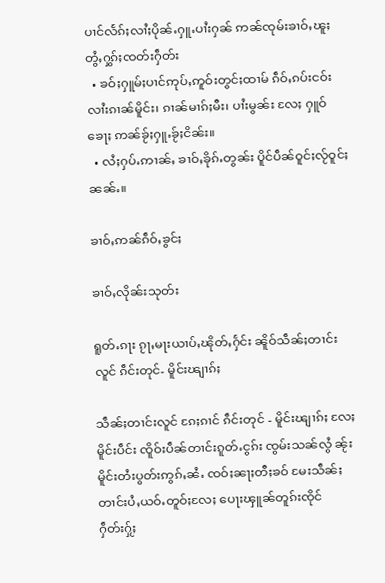ပၢင်လႅၵ်ႈလၢႆႈပိုၼ်ႉႁူႉပၢႆးႁၼ် ဢၼ်ၸုမ်းၶၢဝ်ႇၽူႈတွႆႇႁွၵ်ႈၸတ်းႁဵတ်း
  • ၶဝ်ႈႁူမ်ႈပၢင်ဢုပ်ႇဢူဝ်းတွင်ႈထၢမ် ၵဵဝ်ႇၵပ်းငဝ်းလၢႆးၵၢၼ်မိူင်း၊ ၵၢၼ်မၢၵ်ႈမီး၊ ပၢႆးမွၼ်း လႄႈ ႁူဝ်ၶေႃႈ ဢၼ်ၶႂ်ႈႁူႉၶႂ်ႈငိၼ်း။
  • လႆႈႁပ်ႉဢၢၼ်ႇ ၶၢဝ်ႇၶိုၵ်ႉတွၼ်း ပိူင်ပဵၼ်ဝူင်ႈလႂ်ဝူင်ႈ ၼၼ်ႉ။

ၶၢဝ်ႇဢၼ်ၵဵဝ်ႇၶွင်ႈ

ၶၢဝ်ႇလိုၼ်းသုတ်း

ရူတ်ႉၵႃး ၵႂႃႇမႃးယၢပ်ႇၽိုတ်ႇႁႅင်း ၼိူဝ်သဵၼ်ႈတၢင်းလူင် ၵဵင်းတုင်- မိူင်းၽျၢၵ်ႈ

သဵၼ်ႈတၢင်းလူင် ၵႄႈၵၢင် ၵဵင်းတုင် - မိူင်းၽျၢၵ်ႈ လႄႈ မိူင်းပဵင်း ၸိူဝ်းပဵၼ်တၢင်းၵူတ်ႉငွၵ်း ၸွမ်းသၼ်လွႆ ၼႂ်းမိူင်းတႆးပွတ်းဢွၵ်ႇၼႆႉ ၸဝ်ႈၼႃႈတီႈၶဝ် မႄးသဵၼ်ႈတၢင်းပႆႇယဝ်ႉတူဝ်ႈလႄႈ ပေႃးၾူၼ်တူၵ်းၸိုင် ႁဵတ်းႁႂ်ႈ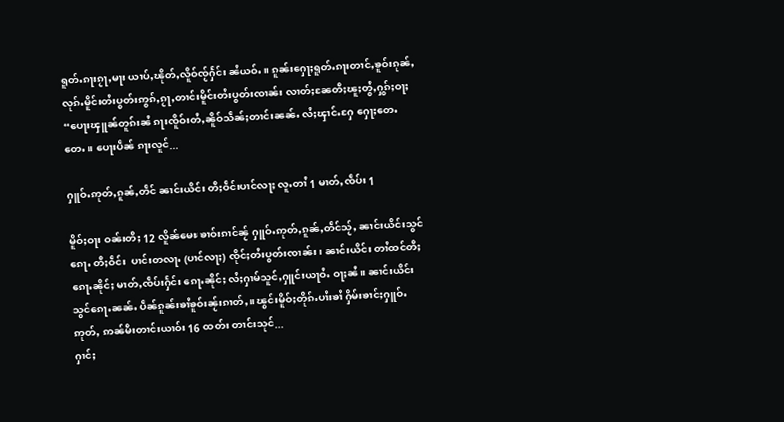ရူတ်ႉၵႃးၵႂႃႇမႃး ယၢပ်ႇၽိုတ်ႇလိူဝ်ၸႂ်ႁႅင်း ၼႆယဝ်ႉ။ ၵူၼ်းႁေႃႈရူတ်ႉၵႃးတၢင်ႇၶူဝ်းၵုၼ်ႇ လုၵ်ႉမိူင်းတႆးပွတ်းဢွၵ်ႇၵႂႃႇတၢင်းမိူင်းတႆးပွတ်းၸၢၼ်း လၢတ်ႈၼႄတီႈၽူႈတွႆႇႁွၵ်ႈဝႃႈ “ပေႃးၾူၼ်တူၵ်းၼႆ ၵႃးၸိူဝ်းတႆႇၼိူဝ်သဵၼ်ႈတၢင်းၼၼ်ႉ လႆႈၾၢင်ႉႁႄ ႁေႃႈတေႉတေႉ။ ပေႃးပဵၼ် ၵႃးလူင်...

ႁူဝ်ႉဢုတ်ႇၵူၼ်ႇတဵင် ၼၢင်းယိင်း တီႈဝဵင်းပၢင်လႃႈ လူႉတၢႆ 1 မၢတ်ႇၸဵပ်း 1

မိူဝ်ႈဝႃး ဝၼ်းတီႈ 12 လိူၼ်မေႊ ၶၢဝ်းၵၢင်ၼႂ် ႁူဝ်ႉဢုတ်ႇၵူၼ်ႇတဵင်သႂ်ႇ ၼၢင်းယိင်းသွင်ၵေႃႉ တီႈဝဵင်း  ပၢင်းတလႃႉ (ပၢင်လႃႈ) ၸိုင်ႈတႆးပွတ်းၸၢၼ်း၊ ၼၢင်းယိင်း တၢႆထင်တီႈၵေႃႉၼိုင်ႈ မၢတ်ႇၸဵပ်းႁႅင်း ၵေႃႉၼိုင်ႈ လႆႈႁၢမ်သူင်ႇႁူင်းယႃဝႆႉ ဝႃႈၼႆ။ ၼၢင်းယိင်းသွင်ၵေႃႉၼၼ်ႉ ပဵၼ်ၵူၼ်းၶၢႆၶူဝ်းၼႂ်းၵၢတ်ႇ။ ၽွင်းမိူဝ်ႈတိုၵ်ႉပၢႆးၶၢႆ ႁိမ်းၶၢင်ႈႁူဝ်ႉဢုတ်ႇ ဢၼ်မီးတၢင်းယၢဝ်း 16 ထတ်း တၢင်းသုင်...
ႁၢင်ႈ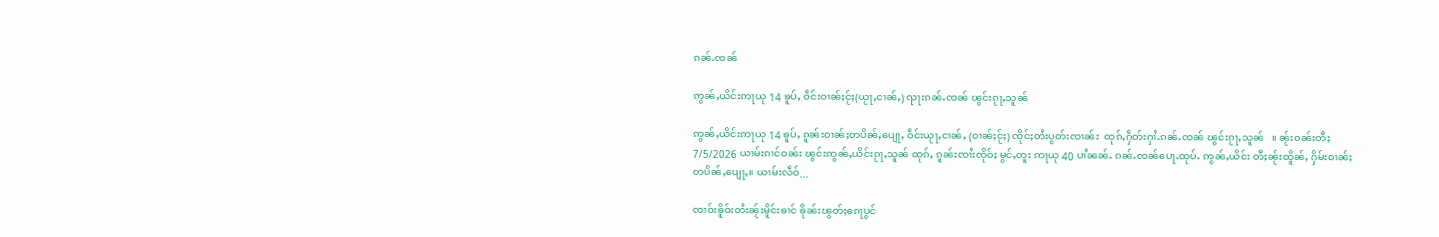ၵၼ်ႉၸၼ်

ဢွၼ်ႇယိင်းဢႃယု 14 ၶူပ်ႇ ဝဵင်းဝၢၼ်ႈငႂ်ႈ(ယႂႃႇငၢၼ်ႇ) ၺႃးၵၼ်ႉၸၼ် ၽွင်းၵႂႃႇသူၼ်

ဢွၼ်ႇယိင်းဢႃယု 14 ၶူပ်ႇ ၵူၼ်းဝၢၼ်ႈတပိၼ်ႇပျေႃႇ ဝဵင်းယႂႃႇငၢၼ်ႇ (ဝၢၼ်ႈငႂ်ႈ) ၸိုင်ႈတႆးပွတ်းၸၢၼ်း  ထုၵ်ႇႁဵတ်းႁၢႆႉၵၼ်ႉၸၼ် ၽွင်းၵႂႃႇသူၼ်   ။ ၼႂ်းဝၼ်းတီႈ 7/5/2026 ယၢမ်းၵၢင်ဝၼ်း ၽွင်းဢွၼ်ႇယိင်းၵႂႃႇသူၼ် ထုၵ်ႇ ၵူၼ်းၸၢႆးၸိုဝ်ႈ မွင်ႇတူး ဢႃယု 40 ပၢႆၼၼ်ႉ ၵၼ်ႉၸၼ်ပေႃႉထုပ်ႉ ဢွၼ်ႇယိင်း တီႈၼႂ်းထိူၼ်ႇ ႁိမ်းဝၢၼ်ႈတပိၼ်ႇပျေႃႇ။ ယၢမ်းလဵဝ်...

ၸၢဝ်းၶိူဝ်းတႆးၼႂ်းမိူင်းၶၢင် ၶိုၼ်းၽွတ်ႈၵေႃပွင်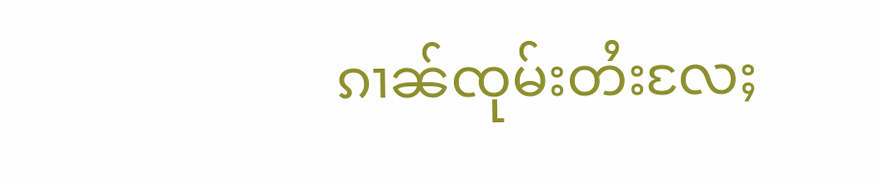ၵၢၼ်ၸုမ်းတႆးလႄႈ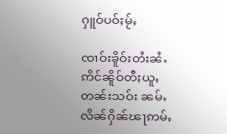ႁူဝ်ပဝ်ႈမႂ်ႇ

ၸၢဝ်းၶိူဝ်းတႆးၼႆႉ ဢိင်ၼိူဝ်တီႈယူႇတၼ်းသဝ်း ၼမ်ႉလိၼ်ႁိၼ်ၽႃဢမ်ႇ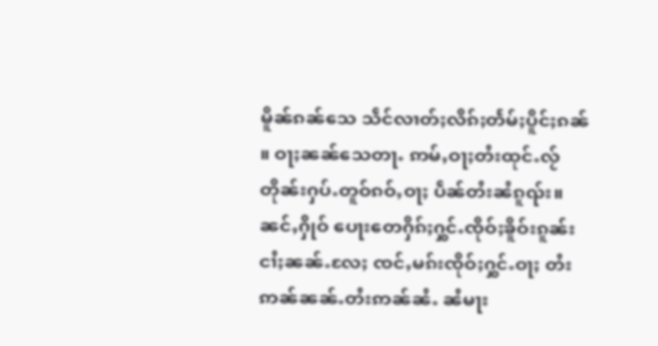မိူၼ်ၵၼ်သေ သဵင်လၢတ်ႈလိၵ်ႈတႅမ်ႈပိူင်ႈၵၼ် ။ ဝႃႈၼၼ်သေတႃႉ ဢမ်ႇဝႃႈတႆးထုင်ႉလႂ် တိုၼ်းႁပ်ႉတူဝ်ၵဝ်ႇဝႃႈ ပဵၼ်တႆးၼႆၵူၺ်း။ ၼင်ႇႁိုဝ် ပေႃးတေႁိၵ်ႈႁွင်ႉၸိုဝ်ႈၶိူဝ်းၵူၼ်းငၢႆႈၼၼ်ႉလႄႈ ၸင်ႇမၵ်းၸိုဝ်ႈႁွင်ႉဝႃႈ တႆးဢၼ်ၼၼ်ႉတႆးဢၼ်ၼႆႉ ၼႆမႃး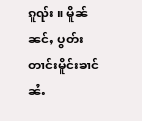ၵူၺ်း ။ မိူၼ်ၼင်ႇ ပွတ်းတၢင်းမိူင်းၶၢင်ၼႆႉ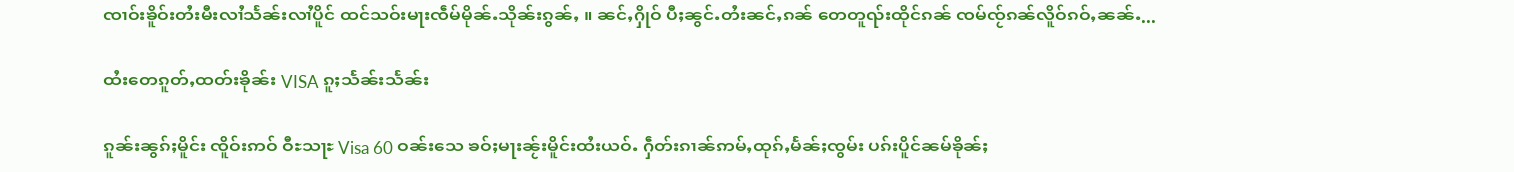ၸၢဝ်းၶိူဝ်းတႆးမီးလၢႆသႅၼ်းလၢႆပိူင် ထင်သဝ်းမႃးၸဵမ်မိုၼ်ႉသိုၼ်းၵွၼ်ႇ ။ ၼင်ႇႁိုဝ် ပီႈၼွင်ႉတႆးၼင်ႇၵၼ် တေတူၺ်းထိုင်ၵၼ် ၸမ်ၸႂ်ၵၼ်လိူဝ်ၵဝ်ႇၼၼ်ႉ...

ထႆးတေၵူတ်ႇထတ်းၶိုၼ်း VISA ၵူႈသႅၼ်းသႅၼ်း

ၵူၼ်းၼွၵ်ႈမိူင်း ၸိူဝ်းဢဝ် ဝီႊသႃႊ Visa 60 ဝၼ်းသေ ၶဝ်ႈမႃးၼႂ်းမိူင်းထႆးယဝ်ႉ ႁဵတ်းၵၢၼ်ဢမ်ႇထုၵ်ႇမႅၼ်ႈၸွမ်း ပၵ်းပိူင်ၼမ်ၶိုၼ်ႈ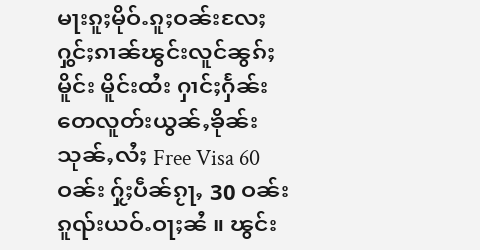မႃးၵူႈမိုဝ်ႉၵူႈဝၼ်းလႄႈ ႁွင်ႈၵၢၼ်ၽွင်းလူင်ၼွၵ်ႈမိူင်း မိူင်းထႆး ႁၢင်ႈႁႅၼ်း တေလူတ်းယွၼ်ႇၶိုၼ်း သုၼ်ႇလႆႈ Free Visa 60 ဝၼ်း ႁႂ်ႈပဵၼ်ၵႂႃႇ 30 ဝၼ်းၵူၺ်းယဝ်ႉဝႃႈၼႆ ။ ၽွင်း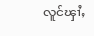လူင်ၾၢႆႇ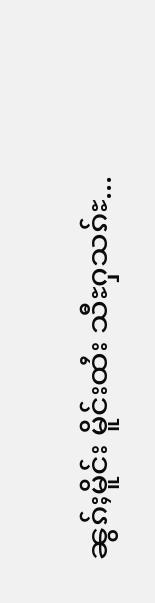ၼွၵ်ႈမိူင်း မိူင်းထႆး သီႊႁသၵ်ႊ...